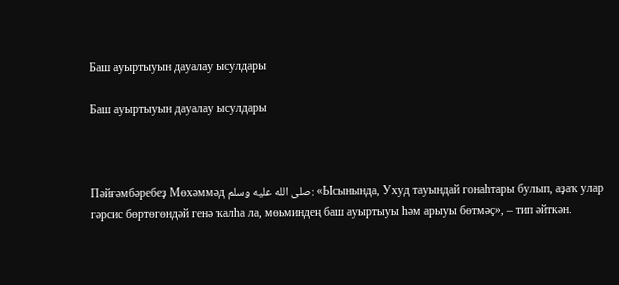Баш ауыртыуын дауалау ысулдары

Баш ауыртыуын дауалау ысулдары



Пәйғәмбәребеҙ Мөхәммәд صلى الله عليه وسلم: «Ысынында, Ухуд тауындай гонаһтары булып, аҙаҡ улар гәрсис бөртөгөндәй генә ҡалһа ла, мөьминдең баш ауыртыуы һәм арыуы бөтмәҫ», – тип әйткән.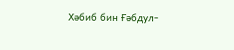Хәбиб бин Ғәбдул-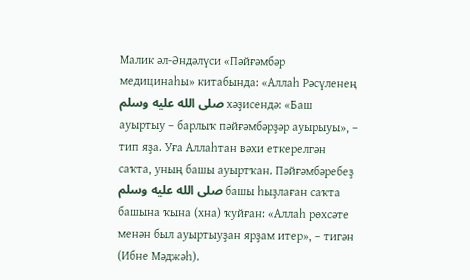Малик әл-Әндәлүси «Пәйғәмбәр медицинаһы» китабында: «Аллаһ Рәсүленең صلى الله عليه وسلم хәҙисендә: «Баш ауыртыу – барлыҡ пәйғәмбәрҙәр ауырыуы», – тип яҙа. Уға Аллаһтан вәхи еткерелгән саҡта, уның башы ауыртҡан. Пәйғәмбәребеҙ صلى الله عليه وسلم башы һыҙлаған саҡта башына ҡына (хна) ҡуйған: «Аллаһ рөхсәте менән был ауыртыуҙан ярҙам итер», – тигән (Ибне Мәджәһ).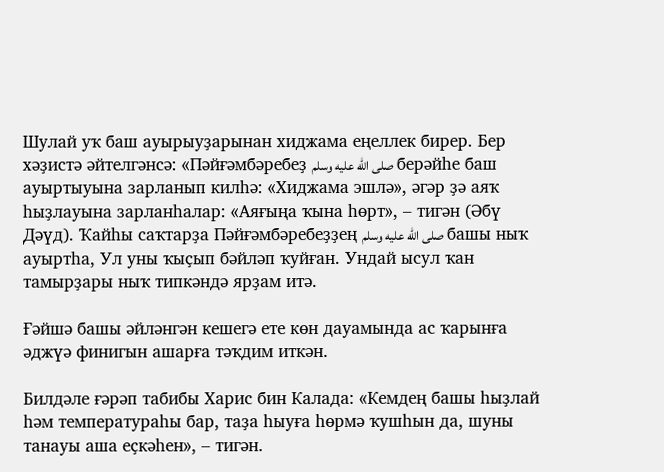Шулай уҡ баш ауырыуҙарынан хиджама еңеллек бирер. Бер хәҙистә әйтелгәнсә: «Пәйғәмбәребеҙ صلى الله عليه وسلم берәйһе баш ауыртыуына зарланып килһә: «Хиджама эшлә», әгәр ҙә аяҡ һыҙлауына зарланһалар: «Аяғыңа ҡына һөрт», – тигән (Әбү Дәүд). Ҡайһы саҡтарҙа Пәйғәмбәребеҙҙең صلى الله عليه وسلم башы ныҡ ауыртһа, Ул уны ҡыҫып бәйләп ҡуйған. Ундай ысул ҡан тамырҙары ныҡ типкәндә ярҙам итә.

Ғәйшә башы әйләнгән кешегә ете көн дауамында ас ҡарынға әджүә финигын ашарға тәҡдим иткән.

Билдәле ғәрәп табибы Харис бин Калада: «Кемдең башы һыҙлай һәм температураһы бар, таҙа һыуға һөрмә ҡушһын да, шуны танауы аша еҫкәһен», – тигән.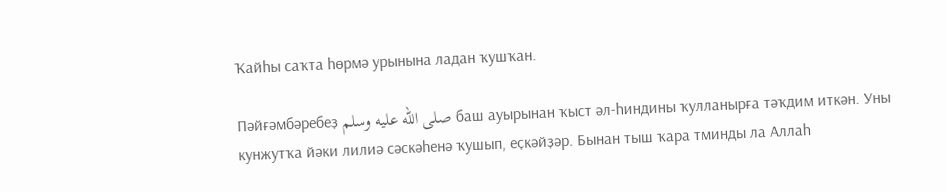Ҡайһы саҡта һөрмә урынына ладан ҡушҡан.

Пәйғәмбәребеҙ صلى الله عليه وسلم баш ауырынан ҡыст әл-һиндины ҡулланырға тәҡдим иткән. Уны кунжутҡа йәки лилиә сәскәһенә ҡушып, еҫкәйҙәр. Бынан тыш ҡара тминды ла Аллаһ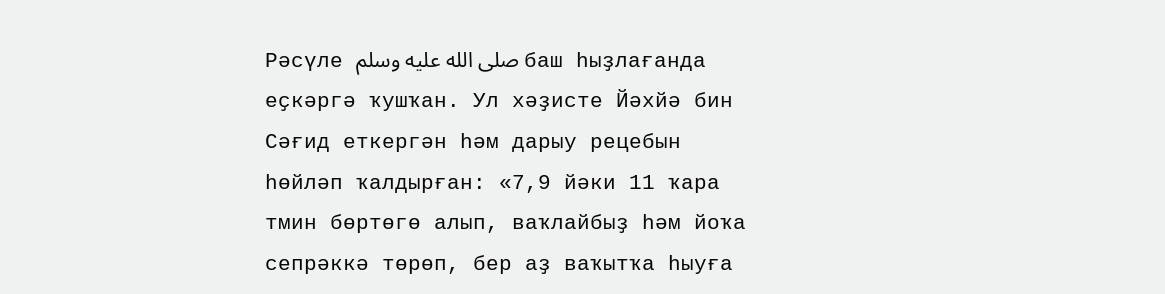Рәсүле صلى الله عليه وسلم баш һыҙлағанда еҫкәргә ҡушҡан. Ул хәҙисте Йәхйә бин Сәғид еткергән һәм дарыу рецебын һөйләп ҡалдырған: «7,9 йәки 11 ҡара тмин бөртөгө алып, ваҡлайбыҙ һәм йоҡа сепрәккә төрөп, бер аҙ ваҡытҡа һыуға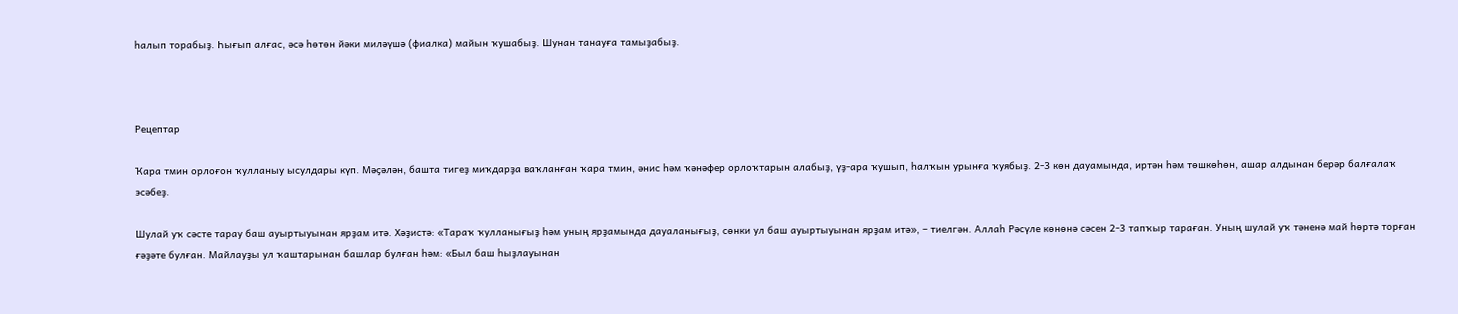һалып торабыҙ. Һығып алғас, әсә һөтөн йәки миләүшә (фиалка) майын ҡушабыҙ. Шунан танауға тамыҙабыҙ.



Рецептар

Ҡара тмин орлоғон ҡулланыу ысулдары күп. Мәҫәлән, башта тигеҙ миҡдарҙа ваҡланған ҡара тмин, әнис һәм ҡәнәфер орлоҡтарын алабыҙ, үҙ-ара ҡушып, һалҡын урынға ҡуябыҙ. 2-3 көн дауамында, иртән һәм төшкөһөн, ашар алдынан берәр балғалаҡ эсәбеҙ.

Шулай уҡ сәсте тарау баш ауыртыуынан ярҙам итә. Хәҙистә: «Тараҡ ҡулланығыҙ һәм уның ярҙамында дауаланығыҙ, сөнки ул баш ауыртыуынан ярҙам итә», – тиелгән. Аллаһ Рәсүле көнөнә сәсен 2-3 тапҡыр тараған. Уның шулай уҡ тәненә май һөртә торған ғәҙәте булған. Майлауҙы ул ҡаштарынан башлар булған һәм: «Был баш һыҙлауынан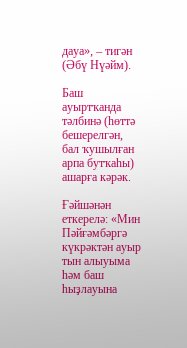дауа», – тигән (Әбү Нүәйм).

Баш ауыртҡанда тәлбинә (һөттә бешерелгән, бал ҡушылған арпа бутҡаһы) ашарға кәрәк.

Ғәйшәнән еткерелә: «Мин Пәйғәмбәргә күкрәктән ауыр тын алыуыма һәм баш һыҙлауына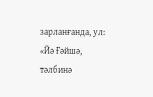зарланғанда, ул: «Йә Ғәйшә, тәлбинә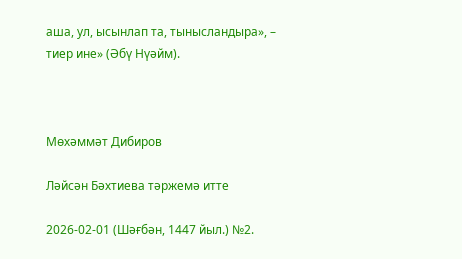аша, ул, ысынлап та, тынысландыра», – тиер ине» (Әбү Нүәйм).



Мөхәммәт Дибиров

Ләйсән Бәхтиева тәржемә итте

2026-02-01 (Шәғбән, 1447 йыл.) №2.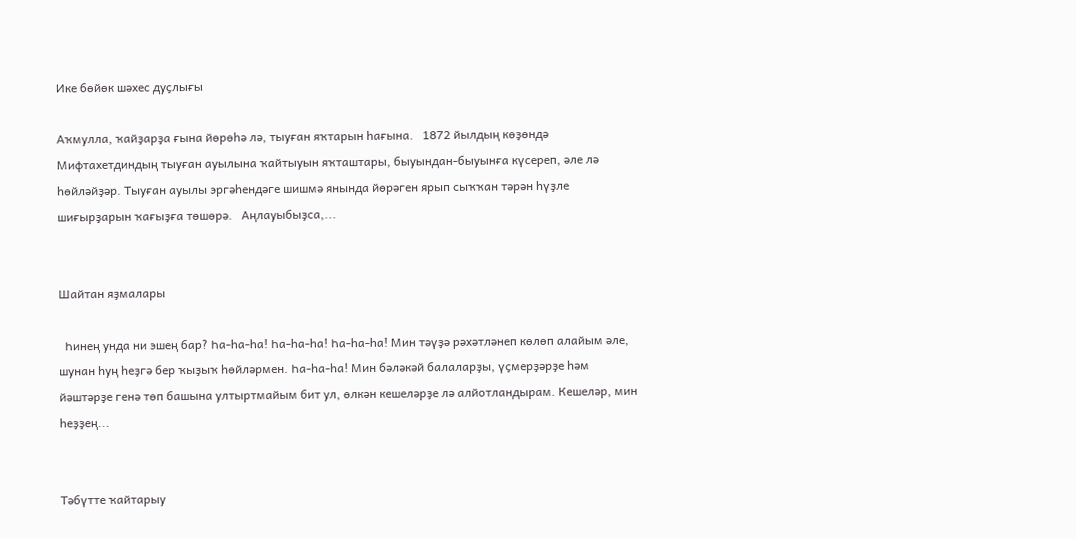Ике бөйөк шәхес дуҫлығы

Аҡмулла, ҡайҙарҙа ғына йөрөһә лә, тыуған яҡтарын һағына.   1872 йылдың көҙөндә Мифтахетдиндың тыуған ауылына ҡайтыуын яҡташтары, быуындан-быуынға күсереп, әле лә һөйләйҙәр. Тыуған ауылы эргәһендәге шишмә янында йөрәген ярып сыҡҡан тәрән һүҙле шиғырҙарын ҡағыҙға төшөрә.   Аңлауыбыҙса,...


Шайтан яҙмалары

  Һинең унда ни эшең бар? Һа-һа-һа! Һа-һа-һа! Һа-һа-һа! Мин тәүҙә рәхәтләнеп көлөп алайым әле, шунан һуң һеҙгә бер ҡыҙыҡ һөйләрмен. Һа-һа-һа! Мин бәләкәй балаларҙы, үҫмерҙәрҙе һәм йәштәрҙе генә төп башына ултыртмайым бит ул, өлкән кешеләрҙе лә алйотландырам. Кешеләр, мин һеҙҙең...


Тәбүтте ҡайтарыу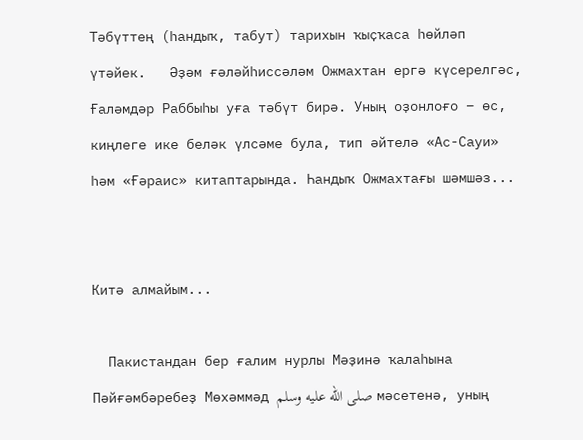Тәбүттең (һандыҡ, табут) тарихын ҡыҫҡаса һөйләп үтәйек.   Әҙәм ғәләйһиссәләм Ожмахтан ергә күсерелгәс, Ғаләмдәр Раббыһы уға тәбүт бирә. Уның оҙонлоғо − өс, киңлеге ике беләк үлсәме була, тип әйтелә «Ас-Сауи» һәм «Ғәраис» китаптарында. Һандыҡ Ожмахтағы шәмшәз...


Китә алмайым...

  Пакистандан бер ғалим нурлы Мәҙинә ҡалаһына Пәйғәмбәребеҙ Мөхәммәд صلى الله عليه وسلم мәсетенә, уның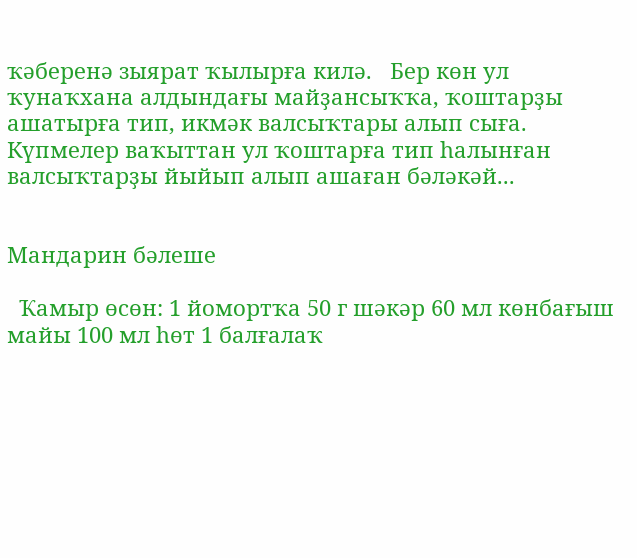ҡәберенә зыярат ҡылырға килә.   Бер көн ул ҡунаҡхана алдындағы майҙансыҡҡа, ҡоштарҙы ашатырға тип, икмәк валсыҡтары алып сыға. Күпмелер ваҡыттан ул ҡоштарға тип һалынған валсыҡтарҙы йыйып алып ашаған бәләкәй...


Мандарин бәлеше

  Ҡамыр өсөн: 1 йомортҡа 50 г шәкәр 60 мл көнбағыш майы 100 мл һөт 1 балғалаҡ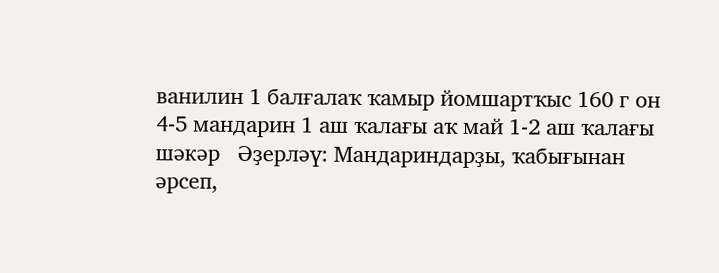ванилин 1 балғалаҡ ҡамыр йомшартҡыс 160 г он 4-5 мандарин 1 аш ҡалағы аҡ май 1-2 аш ҡалағы шәкәр   Әҙерләү: Мандариндарҙы, ҡабығынан әрсеп,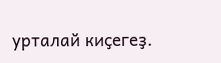урталай киҫегеҙ.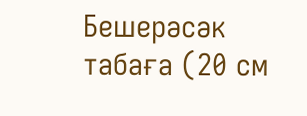Бешерәсәк табаға (20 см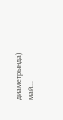диаметрында) май...